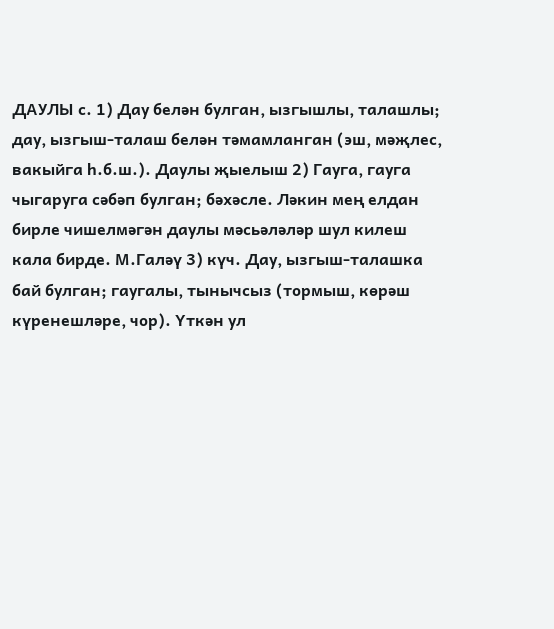ДАУЛЫ с. 1) Дау белән булган, ызгышлы, талашлы; дау, ызгыш-талаш белән тәмамланган (эш, мәҗлес, вакыйга һ.б.ш.). Даулы җыелыш 2) Гауга, гауга чыгаруга сәбәп булган; бәхәсле. Ләкин мең елдан бирле чишелмәгән даулы мәсьәләләр шул килеш кала бирде. М.Галәү 3) күч. Дау, ызгыш-талашка бай булган; гаугалы, тынычсыз (тормыш, көрәш күренешләре, чор). Үткән ул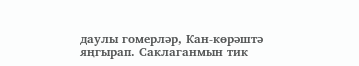даулы гомерләр, Кан-көрәштә яңгырап. Саклаганмын тик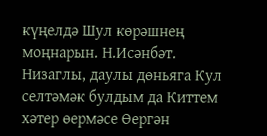күңелдә Шул көрәшнең моңнарын. Н.Исәнбәт. Низаглы, даулы дөньяга Кул селтәмәк булдым да Киттем хәтер өермәсе Өергән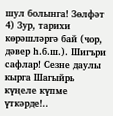шул болынга! Зөлфәт 4) Зур, тарихи көрәшләргә бай (чор, дәвер һ.б.ш.). Шигъри сафлар! Сезне даулы кырга Шагыйрь күңеле күпме үткәрде!..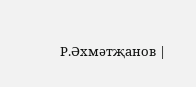Р.Әхмәтҗанов |